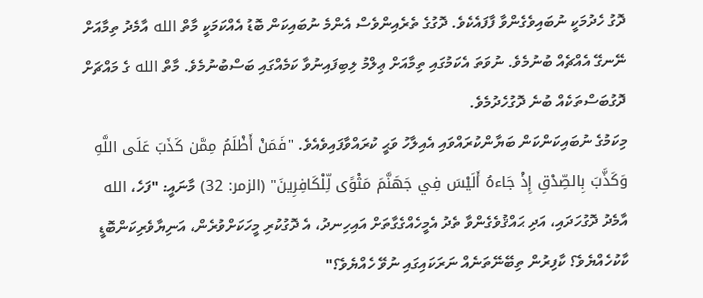ދޮގު ހެދުމަކީ ނުބައިވެގެންވާ ފާފައެކެވެ. ދޮގުގެ ތެރެއިންވެސް އެންމެ ނުބައިކަން ބޮޑު އެއްކަމަކީ މާތް الله އާމެދު ތިމާއަށް ނޭނގޭ އެއްޗެއް ބުނުމެވެ. ނުވަތަ އެކަމުގައި ތިމާއަށް ޢިލްމު ލިބިފައިނުވާ ކަމެއްގައި ބަސްބުނުމެވެ. މާތް الله ގެ މައްޗަށް ދޮގުބަސްތަކެއް ބުނެ ދޮގުހެދުމެވެ.
މިކަމުގެ ނުބައިކަންކަން ބަޔާންކުރައްވައި އެއިލާހު ވަޙީ ކުރައްވާފައިވެއެވެ. "فَمَنْ أَظْلَمُ مِمَّن كَذَبَ عَلَى اللَّهِ وَكَذَّبَ بِالصِّدْقِ إِذْ جَاءهُ أَلَيْسَ فِي جَهَنَّمَ مَثْوًى لِّلْكَافِرِينَ" (الزمر: 32) މާނައީ: "ފަހެ، الله އާމެދު ދޮގުހަދައި، އަދި ޙައްޤުވެގެންވާ ތެދު އެމީހެއްގެގާތަށް އައިހިނދު، އެ ދޮގުކުރި މީހަކަށްވުރެން، އަނިޔާވެރިކަންބޮޑީ ކާކުހެއްޔެވެ؟ ކާފިރުން ތިބޭނޭތަނެއް ނަރަކައިގައި ނުވޭ ހެއްޔެވެ؟"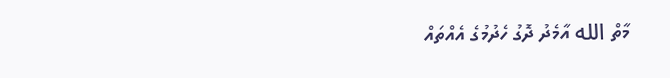މާތް الله އާމެދު ދޮގު ހެދުމުގެ އެއްތައް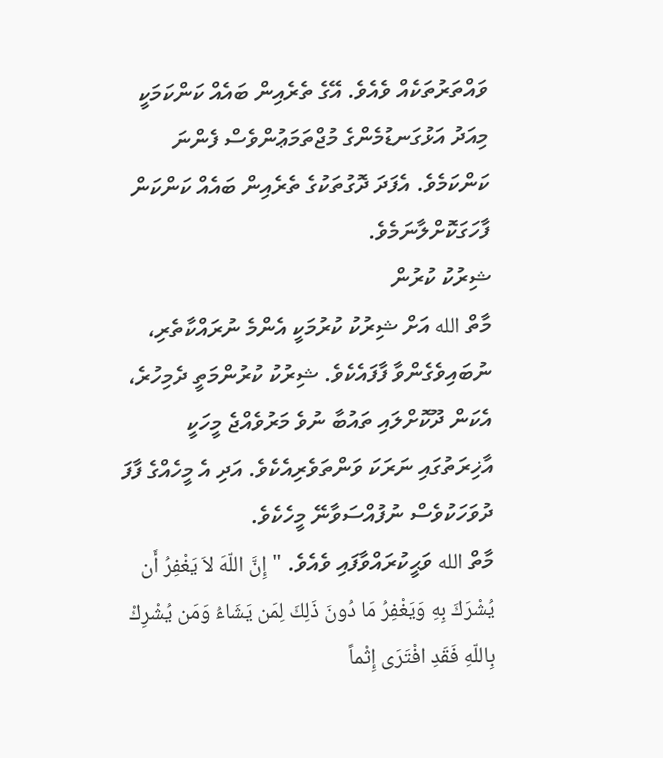ވައްތަރުތަކެއް ވެއެވެ. އޭގެ ތެރެއިން ބައެއް ކަންކަމަކީ މިއަދު އަޅުގަނޑުމެންގެ މުޖްތަމަޢުންވެސް ފެންނަ ކަންކަމެވެ. އެފަދަ ދޮގުތަކުގެ ތެރެއިން ބައެއް ކަންކަން ފާހަގަކޮށްލާނަމެވެ.
ޝިރުކު ކުރުން
މާތް الله އަށް ޝިރުކު ކުރުމަކީ އެންމެ ނުރައްކާތެރި، ނުބައިވެގެންވާ ފާފައެކެވެ. ޝިރުކު ކުރުންމަތީ ދެމިހުރެ، އެކަން ދޫކޮށްލައި ތައުބާ ނުވެ މަރުވެއްޖެ މީހަކީ އާޚިރަތުގައި ނަރަކަ ވަންތަވެރިއެކެވެ. އަދި އެ މީހެއްގެ ފާފަ ދުވަހަކުވެސް ނުފުއްސަވާނޭ މީހެކެވެ.
މާތް الله ވަޙީކުރައްވާފައި ވެއެވެ. "إِنَّ اللّهَ لاَ يَغْفِرُ أَن يُشْرَكَ بِهِ وَيَغْفِرُ مَا دُونَ ذَلِكَ لِمَن يَشَاءُ وَمَن يُشْرِكْ بِاللّهِ فَقَدِ افْتَرَى إِثْماً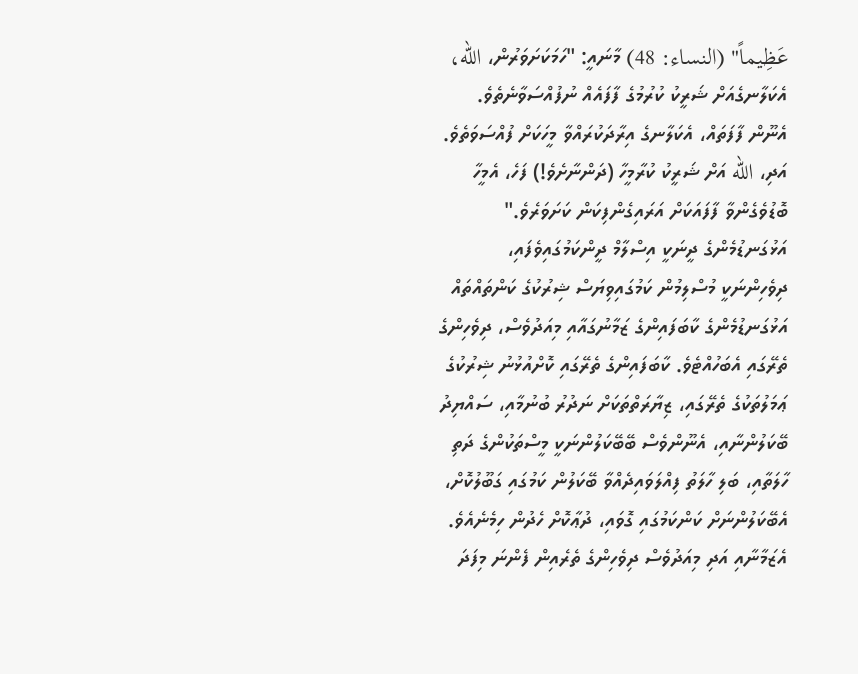عَظِيماً" (النساء: 48) މާނައީ: "ހަމަކަށަވަރުން، الله، އެކަލާނގެއަށް ޝަރީކު ކުރުމުގެ ފާފައެއް ނުފުއްސަވާނެތެވެ. އެނޫން ފާފަތައް، އެކަލާނގެ އިރާދަކުރައްވާ މީހަކަށް ފުއްސަވަތެވެ. އަދި، الله އަށް ޝަރީކު ކުރާމީހާ (ދަންނާށެވެ!) ފަހެ، އެމީހާ ބޮޑުވެގެންވާ ފާފައަކަށް އަރައިގެންފިކަން ކަށަވަރެވެ."
އަޅުގަނޑުމެންގެ ދީނަކީ އިސްލާމް ދީންކަމުގައިވެފައި، ދިވެހިންނަކީ މުސްލިމުން ކަމުގައިވިޔަސް ޝިރުކުގެ ކަންތައްތައް އަޅުގަނޑުމެންގެ ކާބަފައިންގެ ޒަމާނުގައާއި މިއަދުވެސް، ދިވެހިންގެ ތެރޭގައި އެބަހުއްޓެވެ. ކާބަފައިންގެ ތެރޭގައި ކޮށްއުޅުނު ޝިރުކުގެ ޢަމަލުތަކުގެ ތެރޭގައި، ޒިޔާރަތްތަކަށް ނަދުރު ބުނުމާއި، ސައްޔިދު ބޭކަލުންނާއި، އެނޫންވެސް ބޭބޭކަލުންނަކީ މީސްތަކުންގެ ދަތި ހާލަތާއި، ބަލި ހާލަތު ފިއްލަވައިދެއްވާ ބޭކަލުން ކަމުގައި ގަބޫލުކޮށް، އެބޭކަލުންނަށް ކަންކަމުގައި ގޮވައި، ދުޢާކޮށް ހެދުން ހިމެނެއެވެ. އެޒަމާނާއި އަދި މިއަދުވެސް ދިވެހިންގެ ތެރެއިން ފެންނަ މިފަދަ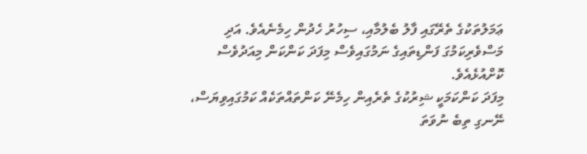ޢަމަލުތަކުގެ ތެރޭގައި ފާލު ބެލުމާއި، ސިހުރު ހެދުން ހިމެނެއެވެ. އަދި މަސްވެރިކަމުގަ ފަންޑިތައިގެ ނަމުގައިވެސް މިފަދަ ކަންކަން މިއަދުވެސް ކޮށްއުޅެއެވެ.
މިފަދަ ކަންކަމަކީ ޝިރުކުގެ ތެރެއިން ހިމެނޭ ކަންތައްތަކެއް ކަމުގައިވިޔަސް، ނޭނގި ތިބެ ނުވަތަ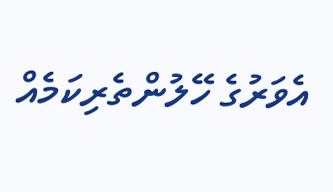އެވަރުގެ ހޭލުންތެރިކަމެއް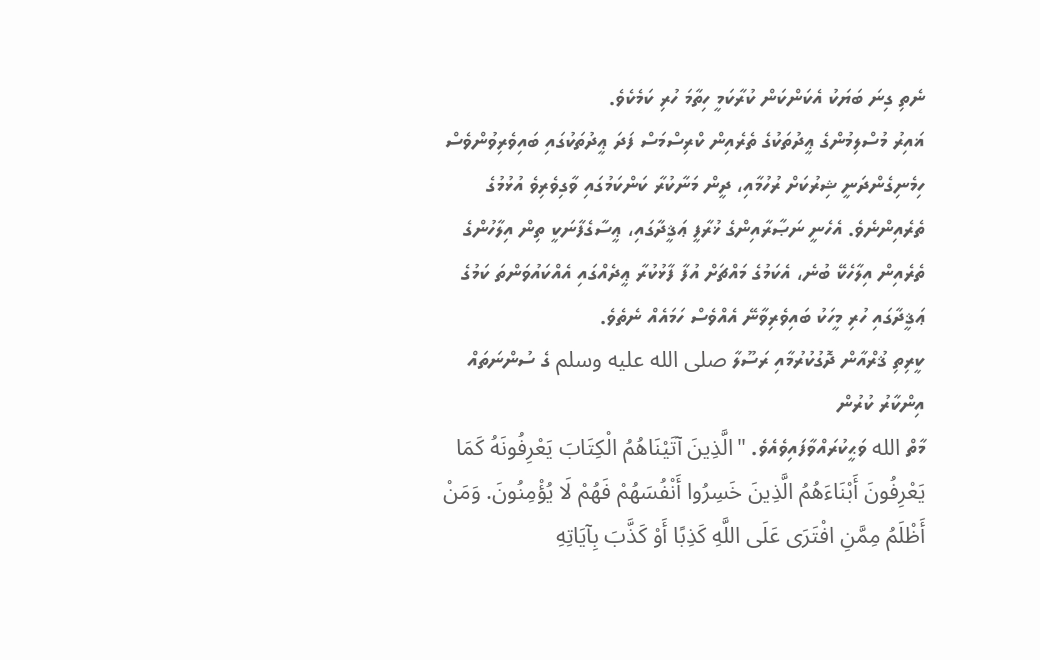ނެތި ގިނަ ބަޔަކު އެކަންކަން ކުރާކަމީ ހިތާމަ ހުރި ކަމެކެވެ.
ޣައިރު މުސްލިމުންގެ ޢީދުތަކުގެ ތެރެއިން ކްރިސްމަސް ފަދަ ޢީދުތަކުގައި ބައިވެރިވުންވެސް ހިމެނިގެންދަނީ ޝިރުކަށް ރުހުމާއި، ދީން މަނާކުރާ ކަންކަމުގައި ވާގިވެރިވެ އުޅުމުގެ ތެރެއިންނެވެ. އެހެނީ ނަޞާރާއިންގެ ޚުރާފީ ޢަޤީދާގައި، ޢީސާގެފާނަކީ ތިން އިލާހުންގެ ތެރެއިން އިލާހެކޭ ބުނެ، އެކަމުގެ މައްޗަށް އުފާ ފާޅުކުރާ ޢީދެއްގައި އެއްކައުވަންތަ ކަމުގެ ޢަޤީދާގައި ހުރި މީހަކު ބައިވެރިވާނޭ އެއްވެސް ހަމައެއް ނެތެވެ.
ކީރިތި ޤުރްއާން ދޮގުކުރުމާއި ރަސޫލާ صلى الله عليه وسلم ގެ ސުންނަތައް އިންކާރު ކުރުން
މާތް الله ވަޙީކުރައްވާފައިވެއެވެ. "الَّذِينَ آتَيْنَاهُمُ الْكِتَابَ يَعْرِفُونَهُ كَمَا يَعْرِفُونَ أَبْنَاءَهُمُ الَّذِينَ خَسِرُوا أَنْفُسَهُمْ فَهُمْ لَا يُؤْمِنُونَ. وَمَنْ أَظْلَمُ مِمَّنِ افْتَرَى عَلَى اللَّهِ كَذِبًا أَوْ كَذَّبَ بِآيَاتِهِ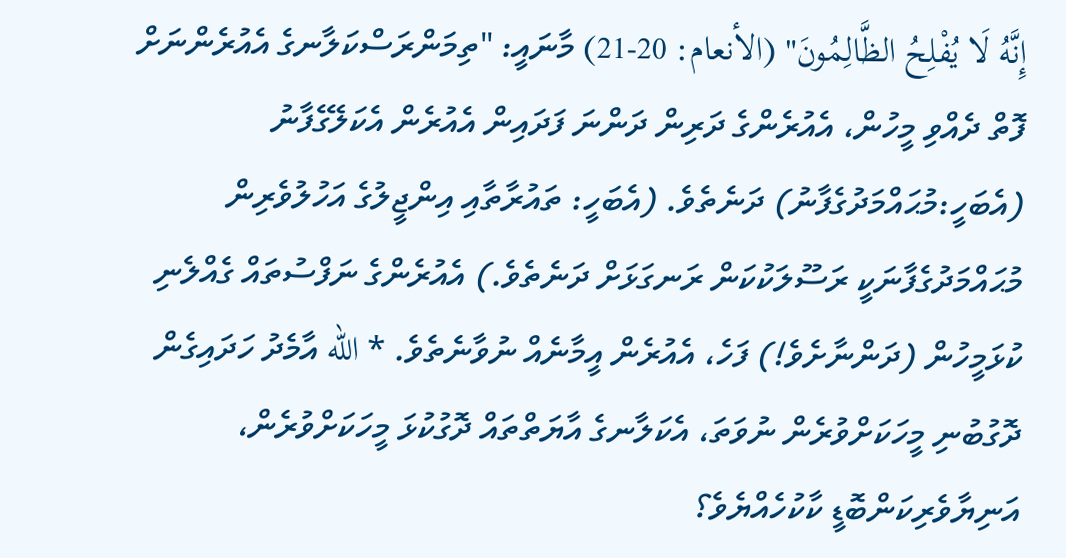إِنَّهُ لَا يُفْلِحُ الظَّالِمُونَ" (الأنعام: 20-21) މާނައީ: "ތިމަންރަސްކަލާނގެ އެއުރެންނަށް ފޮތް ދެއްވި މީހުން، އެއުރެންގެ ދަރިން ދަންނަ ފަދައިން އެއުރެން އެކަލޭގެފާނު (އެބަހީ:މުޙައްމަދުގެފާނު) ދަނެތެވެ. (އެބަހީ: ތައުރާތާއި އިންޖީލުގެ އަހުލުވެރިން މުޙައްމަދުގެފާނަކީ ރަސޫލަކުކަން ރަނގަޅަށް ދަނެތެވެ.) އެއުރެންގެ ނަފްސުތައް ގެއްލެނި ކުޅަމީހުން (ދަންނާށެވެ!) ފަހެ، އެއުރެން އީމާނެއް ނުވާނެތެވެ. * الله އާމެދު ހަދައިގެން ދޮގުބުނި މީހަކަށްވުރެން ނުވަތަ، އެކަލާނގެ އާޔަތްތައް ދޮގުކުޅަ މީހަކަށްވުރެން، އަނިޔާވެރިކަންބޮޑީ ކާކުހެއްޔެވެ؟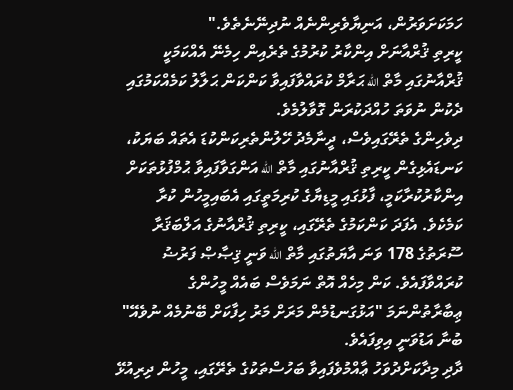ހަމަކަށަވަރުން، އަނިޔާވެރިންނެއް ނުދިނޭނެތެވެ."
ކީރިތި ޤުރްއާނަށް އިންކާރު ކުރުމުގެ ތެރެއިން ހިމެނޭ އެއްކަމަކީ ޤުރްއާނުގައި މާތް الله ޙަރާމް ކުރައްވާފައިވާ ކަންކަން ޙަލާލު ކަމެއްކަމުގައި ދެކުން ނުވަތަ ހުއްދަކުރަން ގޮވާލުމެވެ.
ދިވެހިންގެ ތެރޭގައިވެސް، ދީނާމެދު ހޭލުންތެރިކަންކުޑަ އެތައް ބަޔަކު، ކަނޑައެޅިގެން ކީރިތި ޤުރްއާނުގައި މާތް الله އަންގަވާފައިވާ ޙުމްފުޅުތަކަށް އިންކާރުކުރާކަމީ، ފާޅުގައި މީޑިޔާގެ ކުރިމަތީގައި އެބައިމީހުން ކުރާ ކަމެކެވެ. އެފަދަ ކަންކަމުގެ ތެރޭގައި، ކީރިތި ޤުރްއާނުގެ އަލްބަޤަރާ ސޫރަތުގެ 178 ވަނަ އާޔަތުގައި މާތް الله ވަނީ ޤިޞާޞް ފަރުޟު ކުރައްވާފައެވެ. ކަން މިހެއް އޮތް ނަމަވެސް ބައެއް މީހުންގެ ޢިބާރާތުންނަމަ "އަޅުގަނޑުމެން މަރަށް މަރު ހިފާކަށް ބޭނުމެއް ނުވެއޭ" ބުނާ އަޑުވަނީ އިވިފައެވެ.
ދާދި މިދާކަށްދުވަހު ޢާއްމުވެފައިވާ ބަހުސްތަކުގެ ތެރޭގައި، މީހުން ދިރިއުޅޭ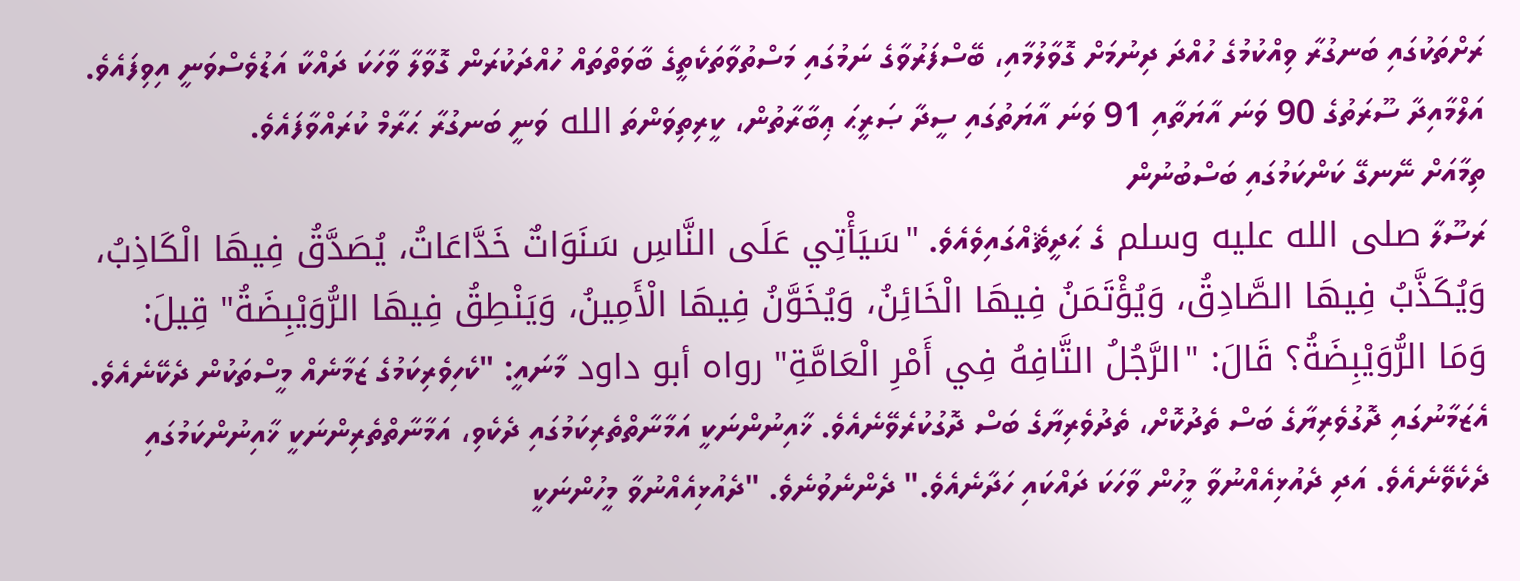ރަށްތަކުގައި ބަނގުރާ ވިއްކުމުގެ ހުއްދަ ދިނުމަށް ގޮވާލުމާއި، ބޭސްފަރުވާގެ ނަމުގައި މަސްތުވާތަކެތީގެ ބާވަތްތައް ހުއްދަކުރަން ގޮވާލާ ވާހަކަ ދައްކާ އަޑުވެސްވަނީ އިވިފައެވެ. އަލްމާއިދާ ސޫރަތުގެ 90 ވަނަ އާޔަތާއި 91 ވަނަ އާޔަތުގައި ސީދާ ޞަރީޙަ ޢިބާރާތުން، ކީރިތިވަންތަ الله ވަނީ ބަނގުރާ ޙަރާމް ކުރައްވާފައެވެ.
ތިމާއަށް ނޭނގޭ ކަންކަމުގައި ބަސްބުނުން
ރަސޫލާ صلى الله عليه وسلم ގެ ޙަދީޘެއްގައިވެއެވެ. "سَيَأْتِي عَلَى النَّاسِ سَنَوَاتٌ خَدَّاعَاتُ، يُصَدَّقُ فِيهَا الْكَاذِبُ، وَيُكَذَّبُ فِيهَا الصَّادِقُ، وَيُؤْتَمَنُ فِيهَا الْخَائِنُ، وَيُخَوَّنُ فِيهَا الْأَمِينُ، وَيَنْطِقُ فِيهَا الرُّوَيْبِضَةُ" قِيلَ: وَمَا الرُّوَيْبِضَةُ؟ قَالَ: "الرَّجُلُ التَّافِهُ فِي أَمْرِ الْعَامَّةِ" رواه أبو داود މާނައީ: "ކެހިވެރިކަމުގެ ޒަމާނެއް މީސްތަކުން ދެކޭނެއެވެ. އެޒަމާނުގައި ދޮގުވެރިޔާގެ ބަސް ތެދުކޮށް، ތެދުވެރިޔާގެ ބަސް ދޮގުކުރެވޭނެއެވެ. ޚާއިނުންނަކީ އަމާނާތްތެރިކަމުގައި ދެކެވި، އަމާނާތްތެރިންނަކީ ޚާއިނުންކަމުގައި ދެކެވޭނެއެވެ. އަދި ދެއުޅިއެއްނުވާ މީހުން ވާހަކަ ދައްކައި ހަދާނެއެވެ." ދެންނެވުނެވެ. "ދެއުޅިއެއްނުވާ މީހުންނަކީ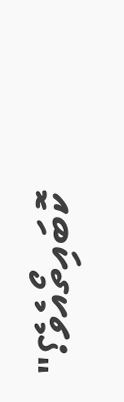ކޮބައިތޯއެވެ؟"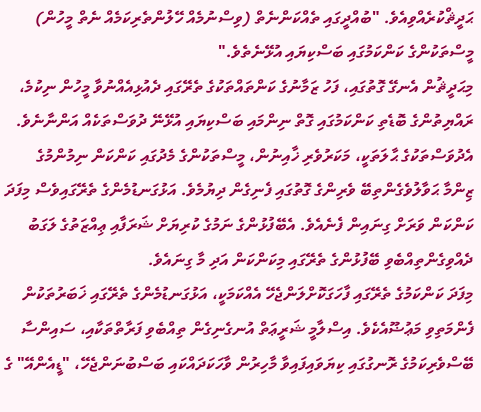ޙަދީޘްކުރެއްވިއެވެ. "ބުއްދީގައި ތެއްކަންނެތް (ވިސްނުމެއް ހޭލުންތެރިކަމެއް ނެތް މީހުން) މީސްތަކުންގެ ކަންކަމުގައި ބަސްކިޔައި އުޅޭނެތެވެ."
މިޙަދީޘުން އެނގޭ ގޮތުގައި، ފަހު ޒަމާނުގެ ކަންތައްތަކުގެ ތެރޭގައި ދެއުޅިއެއްނުވާ މީހުން ނިކުމެ، ރައްޔިތުންގެ ބޮޑެތި ކަންކަމުގައި ގޮތް ނިންމައި ބަސްކިޔައި އުޅޭނޭ ދުވަސްތަކެއް އަންނާނެވެ. އެދުވަސްތަކުގެ ޙާލަތަކީ، މަކަރުވެރި ޚާއިނުން، މީސްތަކުންގެ މެދުގައި ކަންކަން ނިމުންމުގެ ޒިންމާ ޙަވާލުވެގެންތިބޭ ވެރިންގެ ގޮތުގައި ފެނިގެން ދިޔުމެވެ. އަޅުގަނޑުމެންގެ ތެރޭގައިވެސް މިފަދަ ކަންކަން ވަރަށް ގިނައިން ފެނެއެވެ. އެބޭފުޅުންގެ ނަމުގެ ކުރިޔަށް ޝަރަފާއި ޢިއްޒަތުގެ ލަގަބު ދެއްވިގެންތިއްބެވި ބޭފުޅުންގެ ތެރޭގައި މިކަންކަން އަދި މާ ގިނައެވެ.
މިފަދަ ކަންކަމުގެ ތެރޭގައި ފާހަގަކޮށްލަންޖެހޭ އެއްކަމަކީ، އަޅުގަނޑުމެންގެ ތެރޭގައި ޚަބަރުތަކުން ފެންމަތިވި މަޢުޟޫއެކެވެ. އިސްލާމީ ޝަރީޢަތް އުނގެނިގެން ތިއްބެވި ފަރާތްތަކާއި، ސައިންސާ ބޭސްވެރިކަމުގެ ރޮނގުގައި ކިޔަވައިފައިވާ މާހިރުން ވާހަކަދައްކައި ބަސްބުނަންޖެހޭ، "ޑީއެންއޭ" ގެ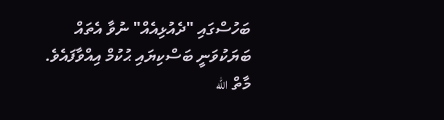ބަހުސްގައި "ދެއުޅިއެއް" ނުވާ އެތައް ބަޔަކުވަނީ ބަސްކިޔައި ޙުކުމް އިއްވާފައެވެ.
މާތް الله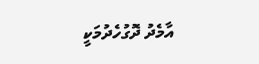އާމެދު ދޮގުހެދުމަކީ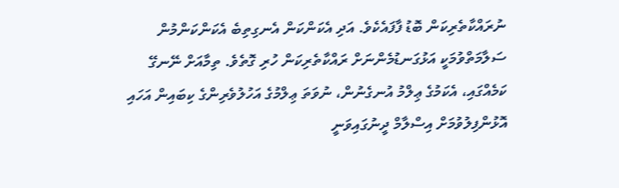ނުރައްކާތެރިކަން ބޮޑު ފާފައެކެވެ. އަދި އެކަންކަން އެނގިތިބެ އެކަންކަންމުން ސަލާމަތްވުމަކީ އަޅުގަނޑުމެންނަށް ރައްކާތެރިކަން ހުރި ގޮތެވެ. ތިމާއަށް ނޭނގޭ ކަމެއްގައި، އެކަމުގެ ޢިލްމު އުނގެނުން، ނުވަތަ ޢިލްމުގެ އަހުލުވެރިންގެ ކިބައިން އަހައި އޮޅުންފިލުވުމަށް އިސްލާމް ދީނުގައިވަނީ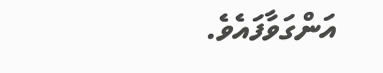އަންގަވާފައެވެ.